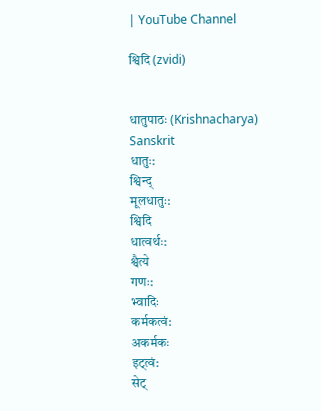| YouTube Channel

श्विदि (zvidi)


धातुपाठः (Krishnacharya)
Sanskrit
धातुः:
श्विन्द्
मूलधातुः:
श्विदि
धात्वर्थः:
श्वैत्ये
गणः:
भ्वादिः
कर्मकत्वं:
अकर्मकः
इट्त्वं:
सेट्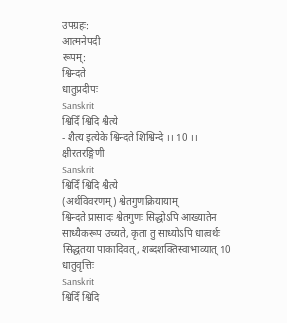उपग्रहः:
आत्मनेपदी
रूपम्:
श्विन्दते
धातुप्रदीपः
Sanskrit
श्विदिँ श्विदि श्वैत्ये
- शैत्य इत्येके श्विन्दते शिश्विन्दे ।। 10 ।।
क्षीरतरङ्गिणी
Sanskrit
श्विदिँ श्विदि श्वैत्ये
(अर्थविवरणम्) श्वेतगुणक्रियायाम्
श्विन्दते प्रासादः श्वेतगुणः सिद्धोऽपि आख्यातेन साध्यैकरूप उच्यते, कृता तु साध्योऽपि धात्वर्थः सिद्धतया पाकादिवत्, शब्दशक्तिस्वाभाव्यात् 10
धातुवृत्तिः
Sanskrit
श्विदिँ श्विदि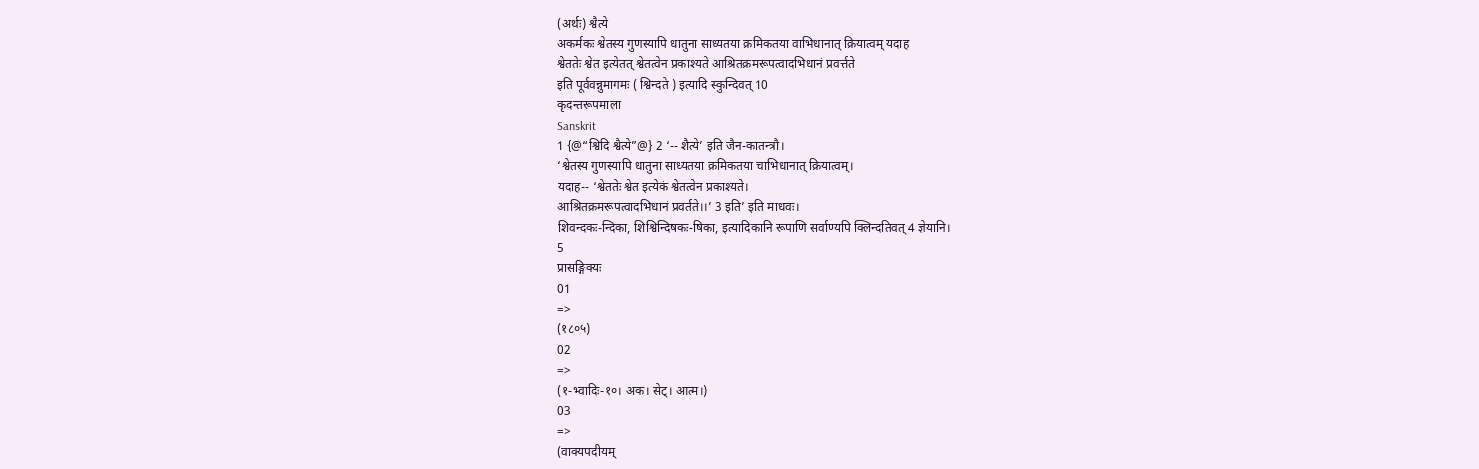(अर्थः) श्वैत्ये
अकर्मकः श्वेतस्य गुणस्यापि धातुना साध्यतया क्रमिकतया वाभिधानात् क्रियात्वम् यदाह
श्वेततेः श्वेत इत्येतत् श्वेतत्वेन प्रकाश्यते आश्रितक्रमरूपत्वादभिधानं प्रवर्त्तते
इति पूर्ववन्नुमागमः ( श्विन्दते ) इत्यादि स्कुन्दिवत् 10
कृदन्तरूपमाला
Sanskrit
1 {@“श्विदि श्वैत्ये”@} 2 ‘-- शैत्ये’ इति जैन-कातन्त्रौ।
‘श्वेतस्य गुणस्यापि धातुना साध्यतया क्रमिकतया चाभिधानात् क्रियात्वम्।
यदाह-- ‘श्वेततेः श्वेत इत्येकं श्वेतत्वेन प्रकाश्यते।
आश्रितक्रमरूपत्वादभिधानं प्रवर्तते।।’ 3 इति’ इति माधवः।
शिवन्दकः-न्दिका, शिश्विन्दिषकः-षिका, इत्यादिकानि रूपाणि सर्वाण्यपि क्लिन्दतिवत् 4 ज्ञेयानि।
5
प्रासङ्गिक्यः
01
=>
(१८०५)
02
=>
(१-भ्वादिः-१०। अक। सेट्। आत्म।)
03
=>
(वाक्यपदीयम्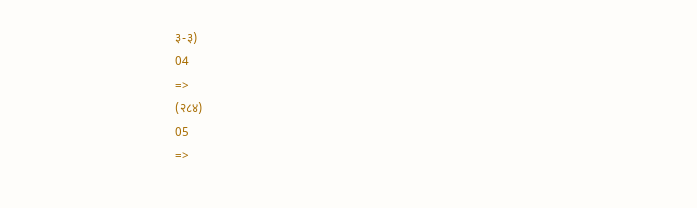३-३)
04
=>
(२८४)
05
=>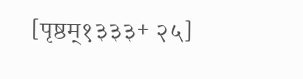[पृष्ठम्१३३३+ २५]